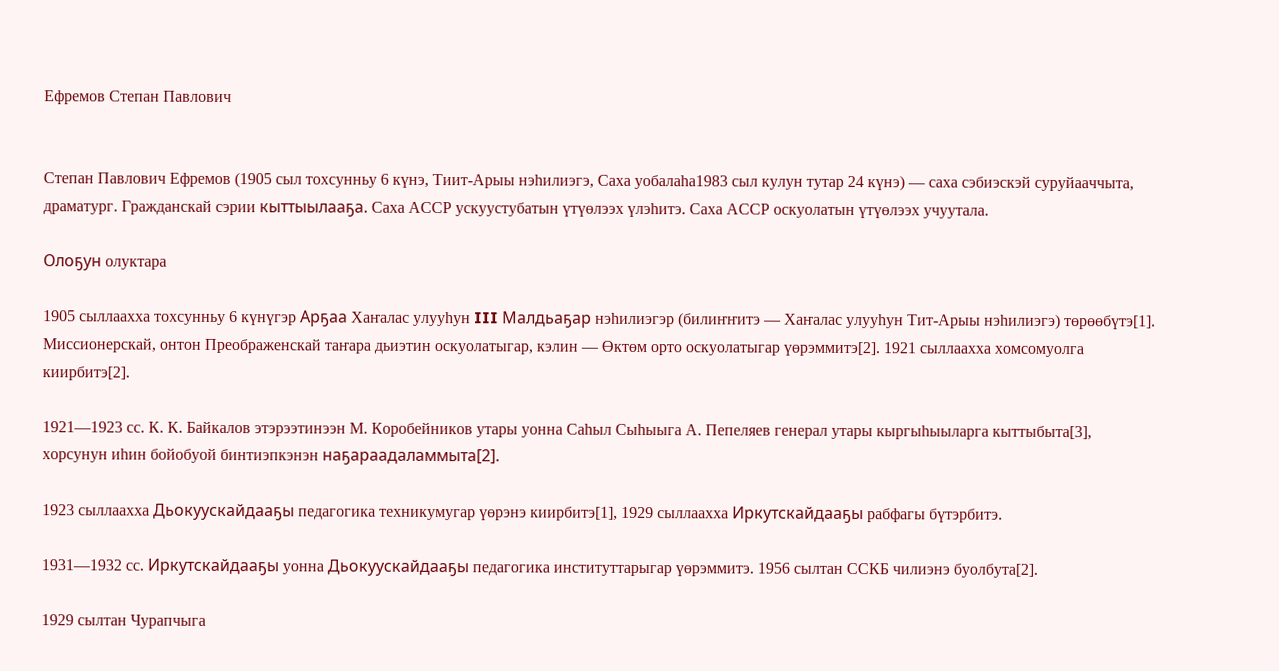Ефремов Степан Павлович


Степан Павлович Ефремов (1905 сыл тохсунньу 6 күнэ, Тиит-Арыы нэһилиэгэ, Саха уобалаһа1983 сыл кулун тутар 24 күнэ) — саха сэбиэскэй суруйааччыта, драматург. Гражданскай сэрии кыттыылааҕа. Саха АССР ускуустубатын үтүөлээх үлэһитэ. Саха АССР оскуолатын үтүөлээх учуутала.

Олоҕун олуктара

1905 сыллаахха тохсунньу 6 күнүгэр Арҕаа Хаҥалас улууһун III Малдьаҕар нэһилиэгэр (билиҥҥитэ — Хаҥалас улууһун Тит-Арыы нэһилиэгэ) төрөөбүтэ[1]. Миссионерскай, онтон Преображенскай таҥара дьиэтин оскуолатыгар, кэлин — Өктөм орто оскуолатыгар үөрэммитэ[2]. 1921 сыллаахха хомсомуолга киирбитэ[2].

1921—1923 сс. К. К. Байкалов этэрээтинээн М. Коробейников утары уонна Саһыл Сыһыыга А. Пепеляев генерал утары кыргыһыыларга кыттыбыта[3], хорсунун иһин бойобуой бинтиэпкэнэн наҕараадаламмыта[2].

1923 сыллаахха Дьокуускайдааҕы педагогика техникумугар үөрэнэ киирбитэ[1], 1929 сыллаахха Иркутскайдааҕы рабфагы бүтэрбитэ.

1931—1932 сс. Иркутскайдааҕы уонна Дьокуускайдааҕы педагогика институттарыгар үөрэммитэ. 1956 сылтан ССКБ чилиэнэ буолбута[2].

1929 сылтан Чурапчыга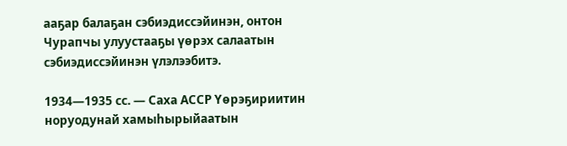ааҕар балаҕан сэбиэдиссэйинэн, онтон Чурапчы улуустааҕы үөрэх салаатын сэбиэдиссэйинэн үлэлээбитэ.

1934—1935 сс. — Саха АССР Үөрэҕириитин норуодунай хамыһырыйаатын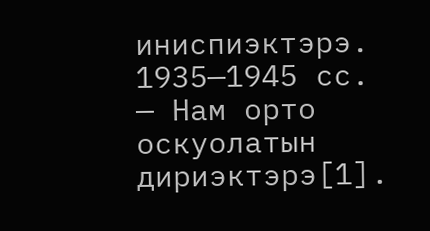иниспиэктэрэ. 1935—1945 сс. — Нам орто оскуолатын дириэктэрэ[1].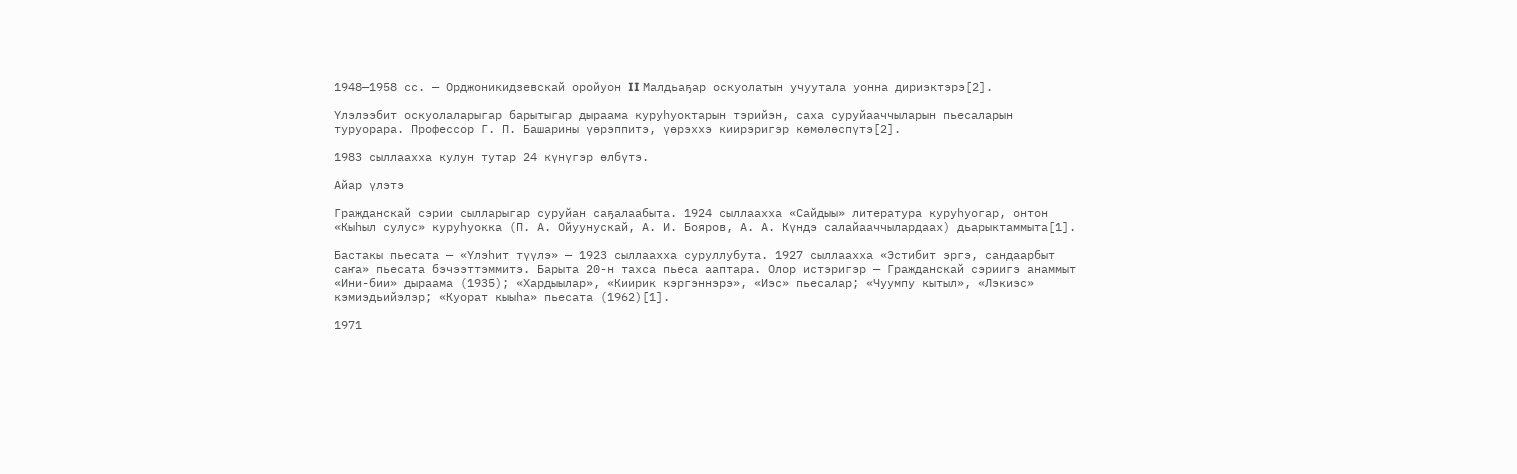1948—1958 сс. — Орджоникидзевскай оройуон II Малдьаҕар оскуолатын учуутала уонна дириэктэрэ[2].

Үлэлээбит оскуолаларыгар барытыгар дыраама куруһуоктарын тэрийэн, саха суруйааччыларын пьесаларын туруорара. Профессор Г. П. Башарины үөрэппитэ, үөрэххэ киирэригэр көмөлөспүтэ[2].

1983 сыллаахха кулун тутар 24 күнүгэр өлбүтэ.

Айар үлэтэ

Гражданскай сэрии сылларыгар суруйан саҕалаабыта. 1924 сыллаахха «Сайдыы» литература куруһуогар, онтон «Кыһыл сулус» куруһуокка (П. А. Ойуунускай, А. И. Бояров, А. А. Күндэ салайааччылардаах) дьарыктаммыта[1].

Бастакы пьесата — «Үлэһит түүлэ» — 1923 сыллаахха суруллубута. 1927 сыллаахха «Эстибит эргэ, сандаарбыт саҥа» пьесата бэчээттэммитэ. Барыта 20-н тахса пьеса ааптара. Олор истэригэр — Гражданскай сэриигэ анаммыт «Ини-бии» дыраама (1935); «Хардыылар», «Киирик кэргэннэрэ», «Иэс» пьесалар; «Чуумпу кытыл», «Лэкиэс» кэмиэдьийэлэр; «Куорат кыыһа» пьесата (1962)[1].

1971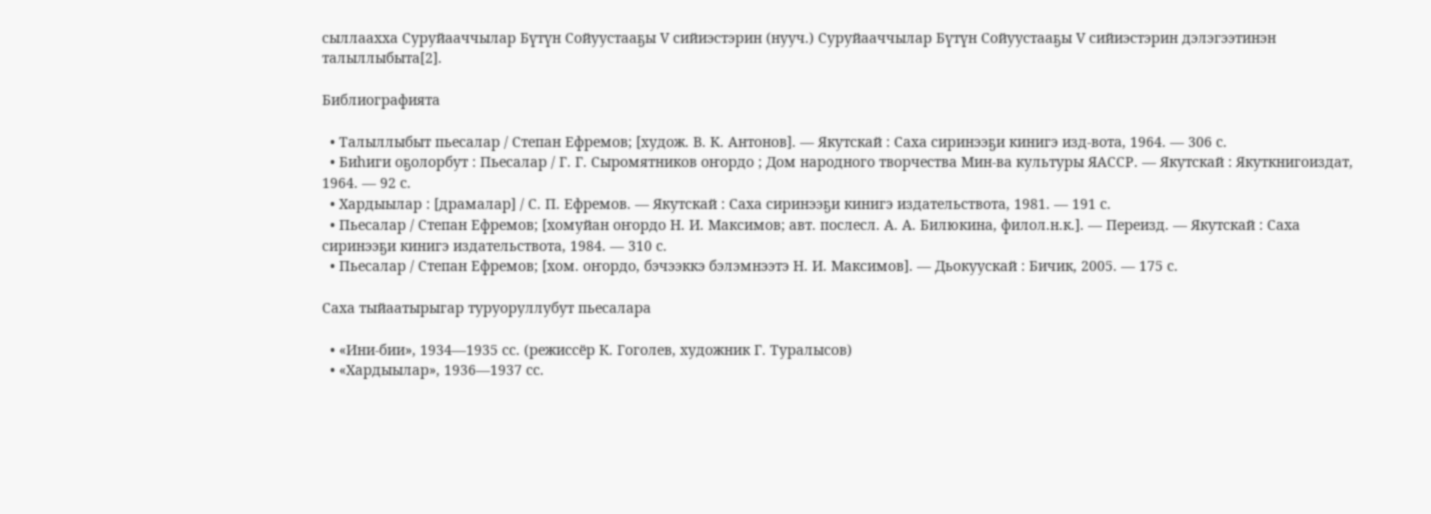сыллаахха Суруйааччылар Бүтүн Сойуустааҕы V сийиэстэрин (нууч.) Суруйааччылар Бүтүн Сойуустааҕы V сийиэстэрин дэлэгээтинэн талыллыбыта[2].

Библиографията

  • Талыллыбыт пьесалар / Степан Ефремов; [худож. В. К. Антонов]. — Якутскай : Саха сиринээҕи кинигэ изд-вота, 1964. — 306 с.
  • Биһиги оҕолорбут : Пьесалар / Г. Г. Сыромятников оҥордо ; Дом народного творчества Мин-ва культуры ЯАССР. — Якутскай : Якуткнигоиздат, 1964. — 92 с.
  • Хардыылар : [драмалар] / С. П. Ефремов. — Якутскай : Саха сиринээҕи кинигэ издательствота, 1981. — 191 с.
  • Пьесалар / Степан Ефремов; [хомуйан оҥордо Н. И. Максимов; авт. послесл. А. А. Билюкина, филол.н.к.]. — Переизд. — Якутскай : Саха сиринээҕи кинигэ издательствота, 1984. — 310 с.
  • Пьесалар / Степан Ефремов; [хом. оҥордо, бэчээккэ бэлэмнээтэ Н. И. Максимов]. — Дьокуускай : Бичик, 2005. — 175 с.

Саха тыйаатырыгар туруоруллубут пьесалара

  • «Ини-бии», 1934—1935 сс. (режиссёр К. Гоголев, художник Г. Туралысов)
  • «Хардыылар», 1936—1937 сс.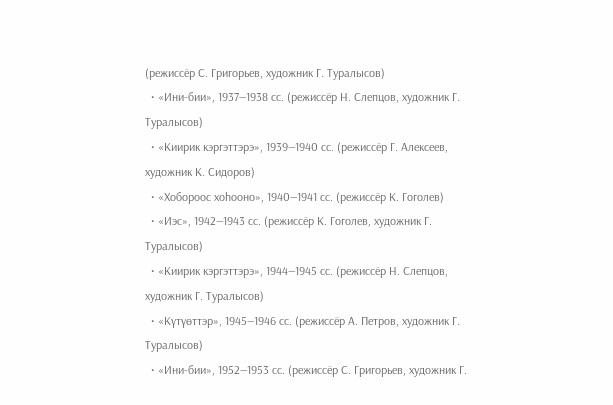(режиссёр С. Григорьев, художник Г. Туралысов)
  • «Ини-бии», 1937—1938 сс. (режиссёр Н. Слепцов, художник Г. Туралысов)
  • «Киирик кэргэттэрэ», 1939—1940 сс. (режиссёр Г. Алексеев, художник К. Сидоров)
  • «Хобороос хоһооно», 1940—1941 сс. (режиссёр К. Гоголев)
  • «Иэс», 1942—1943 сс. (режиссёр К. Гоголев, художник Г. Туралысов)
  • «Киирик кэргэттэрэ», 1944—1945 сс. (режиссёр Н. Слепцов, художник Г. Туралысов)
  • «Күтүөттэр», 1945—1946 сс. (режиссёр А. Петров, художник Г. Туралысов)
  • «Ини-бии», 1952—1953 сс. (режиссёр С. Григорьев, художник Г.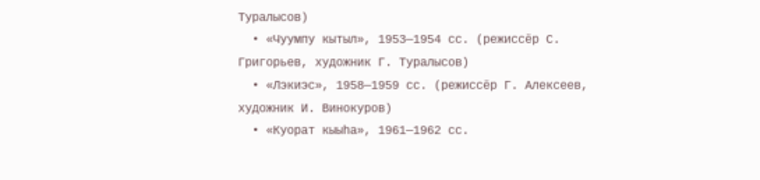Туралысов)
  • «Чуумпу кытыл», 1953—1954 сс. (режиссёр С. Григорьев, художник Г. Туралысов)
  • «Лэкиэс», 1958—1959 сс. (режиссёр Г. Алексеев, художник И. Винокуров)
  • «Куорат кыыһа», 1961—1962 сс.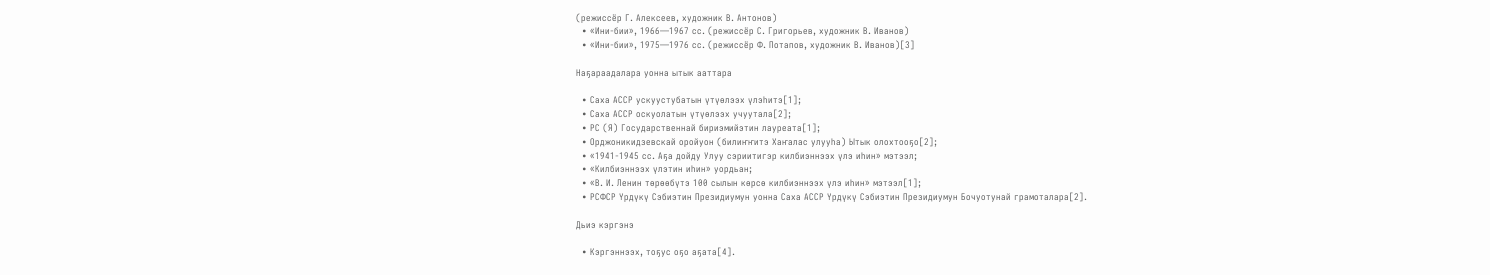(режиссёр Г. Алексеев, художник В. Антонов)
  • «Ини-бии», 1966—1967 сс. (режиссёр С. Григорьев, художник В. Иванов)
  • «Ини-бии», 1975—1976 сс. (режиссёр Ф. Потапов, художник В. Иванов)[3]

Наҕараадалара уонна ытык ааттара

  • Саха АССР ускуустубатын үтүөлээх үлэһитэ[1];
  • Саха АССР оскуолатын үтүөлээх учуутала[2];
  • РС (Я) Государственнай бириэмийэтин лауреата[1];
  • Орджоникидзевскай оройуон (билиҥҥитэ Хаҥалас улууһа) Ытык олохтооҕо[2];
  • «1941-1945 сс. Аҕа дойду Улуу сэриитигэр килбиэннээх үлэ иһин» мэтээл;
  • «Килбиэннээх үлэтин иһин» уордьан;
  • «В. И. Ленин төрөөбүтэ 100 сылын көрсө килбиэннээх үлэ иһин» мэтээл[1];
  • РСФСР Үрдүкү Сэбиэтин Президиумун уонна Саха АССР Үрдүкү Сэбиэтин Президиумун Бочуотунай грамоталара[2].

Дьиэ кэргэнэ

  • Кэргэннээх, тоҕус оҕо аҕата[4].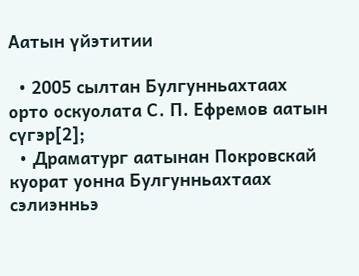Аатын үйэтитии

  • 2005 сылтан Булгунньахтаах орто оскуолата С. П. Ефремов аатын сүгэр[2];
  • Драматург аатынан Покровскай куорат уонна Булгунньахтаах сэлиэнньэ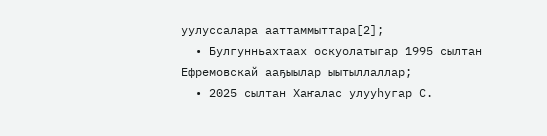уулуссалара ааттаммыттара[2];
  • Булгунньахтаах оскуолатыгар 1995 сылтан Ефремовскай ааҕыылар ыытыллаллар;
  • 2025 сылтан Хаҥалас улууһугар С.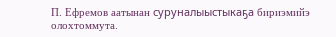П. Ефремов аатынан суруналыыстыкаҕа бириэмийэ олохтоммута.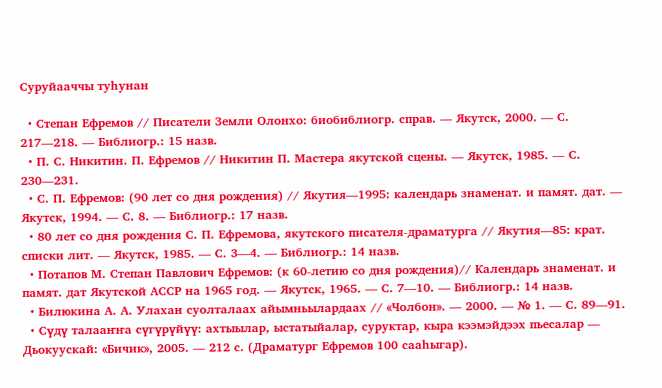Суруйааччы туһунан

  • Степан Ефремов // Писатели Земли Олонхо: биобиблиогр. справ. — Якутск, 2000. — С. 217—218. — Библиогр.: 15 назв.
  • П. С. Никитин. П. Ефремов // Никитин П. Мастера якутской сцены. — Якутск, 1985. — С. 230—231.
  • С. П. Ефремов: (90 лет со дня рождения) // Якутия—1995: календарь знаменат. и памят. дат. — Якутск, 1994. — С. 8. — Библиогр.: 17 назв.
  • 80 лет со дня рождения С. П. Ефремова, якутского писателя-драматурга // Якутия—85: крат. списки лит. — Якутск, 1985. — С. 3—4. — Библиогр.: 14 назв.
  • Потапов М. Степан Павлович Ефремов: (к 60-летию со дня рождения)// Календарь знаменат. и памят. дат Якутской АССР на 1965 год. — Якутск, 1965. — С. 7—10. — Библиогр.: 14 назв.
  • Билюкина А. А. Улахан суолталаах айымньылардаах // «Чолбон». — 2000. — № 1. — С. 89—91.
  • Сүдү талааҥҥа сүгүрүйүү: ахтыылар, ыстатыйалар, суруктар, кыра кээмэйдээх пьесалар — Дьокуускай: «Бичик», 2005. — 212 с. (Драматург Ефремов 100 сааһыгар).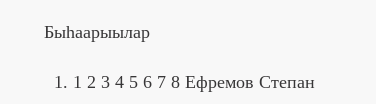Быһаарыылар

  1. 1 2 3 4 5 6 7 8 Ефремов Степан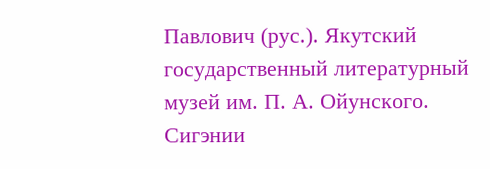Павлович (рус.). Якутский государственный литературный музей им. П. А. Ойунского. Сигэнии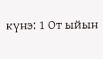күнэ: 1 От ыйын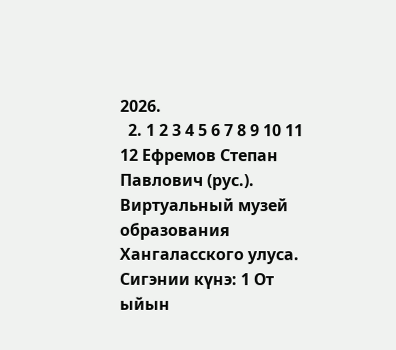2026.
  2. 1 2 3 4 5 6 7 8 9 10 11 12 Ефремов Степан Павлович (рус.). Виртуальный музей образования Хангаласского улуса. Сигэнии күнэ: 1 От ыйын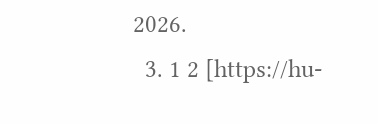2026.
  3. 1 2 [https://hu-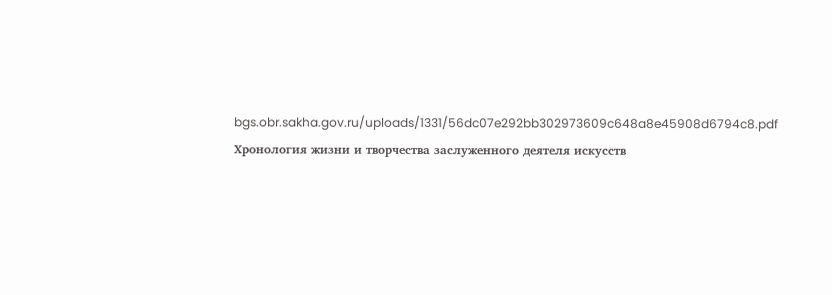bgs.obr.sakha.gov.ru/uploads/1331/56dc07e292bb302973609c648a8e45908d6794c8.pdf Хронология жизни и творчества заслуженного деятеля искусств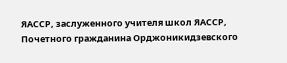ЯАССР, заслуженного учителя школ ЯАССР, Почетного гражданина Орджоникидзевского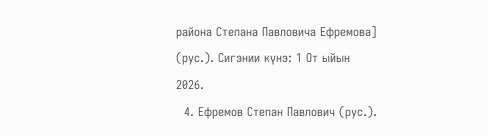района Степана Павловича Ефремова] (рус.). Сигэнии күнэ: 1 От ыйын 2026.
  4. Ефремов Степан Павлович (рус.).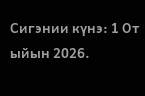Сигэнии күнэ: 1 От ыйын 2026.